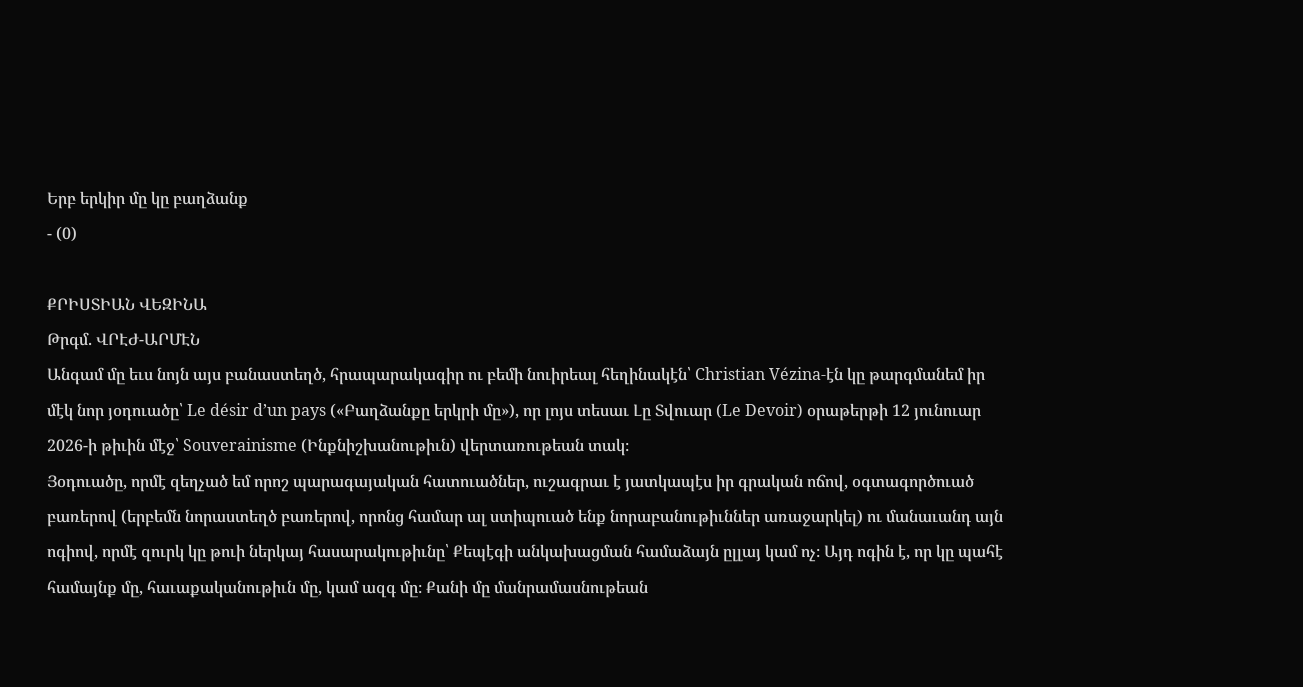Երբ երկիր մը կը բաղձանք
- (0)

ՔՐԻՍՏԻԱՆ ՎԵԶԻՆԱ
Թրգմ. ՎՐԷԺ-ԱՐՄԷՆ
Անգամ մը եւս նոյն այս բանաստեղծ, հրապարակագիր ու բեմի նուիրեալ հեղինակէն՝ Christian Vézina-էն կը թարգմանեմ իր մէկ նոր յօդուածը՝ Le désir d’un pays («Բաղձանքը երկրի մը»), որ լոյս տեսաւ Լը Տվուար (Le Devoir) օրաթերթի 12 յունուար 2026-ի թիւին մէջ՝ Souverainisme (Ինքնիշխանութիւն) վերտառութեան տակ։
Յօդուածը, որմէ զեղչած եմ որոշ պարագայական հատուածներ, ուշագրաւ է յատկապէս իր գրական ոճով, օգտագործուած բառերով (երբեմն նորաստեղծ բառերով, որոնց համար ալ ստիպուած ենք նորաբանութիւններ առաջարկել) ու մանաւանդ այն ոգիով, որմէ զուրկ կը թուի ներկայ հասարակութիւնը՝ Քեպէգի անկախացման համաձայն ըլլայ կամ ոչ։ Այդ ոգին է, որ կը պահէ համայնք մը, հաւաքականութիւն մը, կամ ազգ մը։ Քանի մը մանրամասնութեան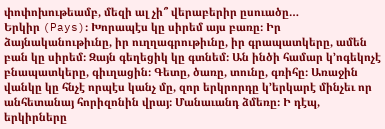փոփոխութեամբ, մեզի ալ չի՞ վերաբերիր ըսուածը…
Երկիր (Pays)։ Խորապէս կը սիրեմ այս բառը։ Իր ձայնականութիւնը, իր ուղղագրութիւնը, իր գրապատկերը, ամեն բան կը սիրեմ։ Զայն գեղեցիկ կը գտնեմ։ Ան ինծի համար կ՚ոգեկոչէ բնապատկերը, գիւղացին։ Գետը, ծառը, տունը, գռիհը։ Առաջին վանկը կը հնչէ որպէս կանչ մը, զոր երկրորդը կ՚երկարէ մինչեւ որ անհետանայ հորիզոնին վրայ։ Մանաւանդ ձմեռը։ Ի դէպ, երկիրները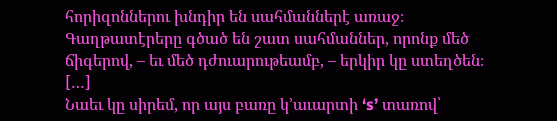հորիզոններու խնդիր են սահմաններէ առաջ։ Գաղթատէրերը գծած են շատ սահմաններ, որոնք մեծ ճիգերով, – եւ մեծ դժուարութեամբ, – երկիր կը ստեղծեն։
[…]
Նաեւ կը սիրեմ, որ այս բառը կ՚աւարտի ‘s’ տառով՝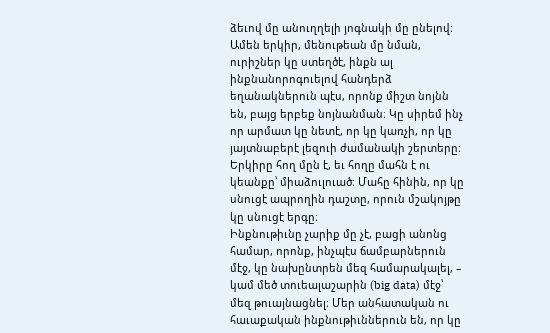ձեւով մը անուղղելի յոգնակի մը ընելով։ Ամեն երկիր, մենութեան մը նման, ուրիշներ կը ստեղծէ, ինքն ալ ինքնանորոգուելով հանդերձ եղանակներուն պէս, որոնք միշտ նոյնն են, բայց երբեք նոյնանման։ Կը սիրեմ ինչ որ արմատ կը նետէ, որ կը կառչի, որ կը յայտնաբերէ լեզուի ժամանակի շերտերը։ Երկիրը հող մըն է, եւ հողը մահն է ու կեանքը՝ միաձուլուած։ Մահը հինին, որ կը սնուցէ ապրողին դաշտը, որուն մշակոյթը կը սնուցէ երգը։
Ինքնութիւնը չարիք մը չէ, բացի անոնց համար, որոնք, ինչպէս ճամբարներուն մէջ, կը նախընտրեն մեզ համարակալել, – կամ մեծ տուեալաշարին (big data) մէջ՝ մեզ թուայնացնել։ Մեր անհատական ու հաւաքական ինքնութիւններուն են, որ կը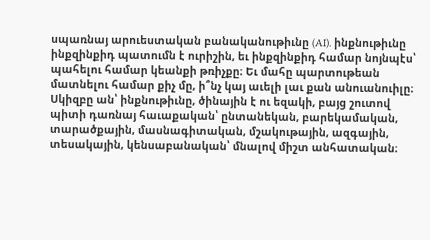սպառնայ արուեստական բանականութիւնը (AI). ինքնութիւնը ինքզինքիդ պատումն է ուրիշին, եւ ինքզինքիդ համար նոյնպէս՝ պահելու համար կեանքի թռիչքը։ Եւ մահը պարտութեան մատնելու համար քիչ մը, ի՞նչ կայ աւելի լաւ քան անուանուիլը։ Սկիզբը ան՝ ինքնութիւնը, ծինային է ու եզակի, բայց շուտով պիտի դառնայ հաւաքական՝ ընտանեկան, բարեկամական, տարածքային, մասնագիտական, մշակութային, ազգային, տեսակային, կենսաբանական՝ մնալով միշտ անհատական։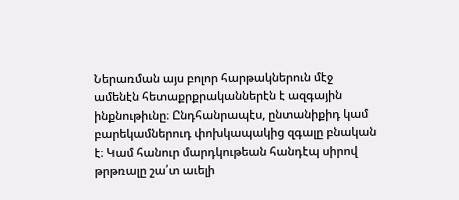Ներառման այս բոլոր հարթակներուն մէջ ամենէն հետաքրքրականներէն է ազգային ինքնութիւնը։ Ընդհանրապէս, ընտանիքիդ կամ բարեկամներուդ փոխկապակից զգալը բնական է։ Կամ հանուր մարդկութեան հանդէպ սիրով թրթռալը շա՛տ աւելի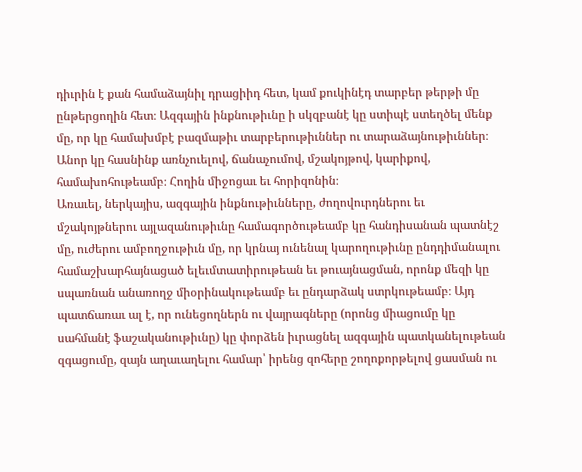դիւրին է քան համաձայնիլ դրացիիդ հետ, կամ քուկինէդ տարբեր թերթի մը ընթերցողին հետ։ Ազգային ինքնութիւնը ի սկզբանէ կը ստիպէ ստեղծել մենք մը, որ կը համախմբէ բազմաթիւ տարբերութիւններ ու տարաձայնութիւններ։ Անոր կը հասնինք առնչուելով, ճանաչումով, մշակոյթով, կարիքով, համախոհութեամբ։ Հողին միջոցաւ եւ հորիզոնին։
Առաւել, ներկայիս, ազգային ինքնութիւնները, ժողովուրդներու եւ մշակոյթներու այլազանութիւնը համագործութեամբ կը հանդիսանան պատնէշ մը, ուժերու ամբողջութիւն մը, որ կրնայ ունենալ կարողութիւնը ընդդիմանալու համաշխարհայնացած ելեւմտատիրութեան եւ թուայնացման, որոնք մեզի կը սպառնան անառողջ միօրինակութեամբ եւ ընդարձակ ստրկութեամբ։ Այդ պատճառաւ ալ է, որ ունեցողներն ու վայրագները (որոնց միացումը կը սահմանէ ֆաշականութիւնը) կը փորձեն իւրացնել ազգային պատկանելութեան զգացումը, զայն աղաւաղելու համար՝ իրենց զոհերը շողոքորթելով ցասման ու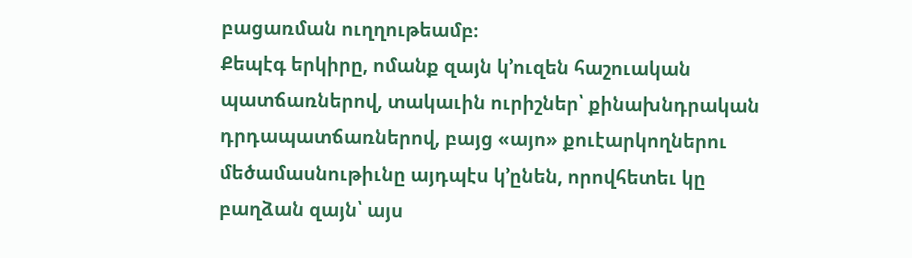բացառման ուղղութեամբ։
Քեպէգ երկիրը, ոմանք զայն կ՚ուզեն հաշուական պատճառներով, տակաւին ուրիշներ՝ քինախնդրական դրդապատճառներով, բայց «այո» քուէարկողներու մեծամասնութիւնը այդպէս կ՚ընեն, որովհետեւ կը բաղձան զայն՝ այս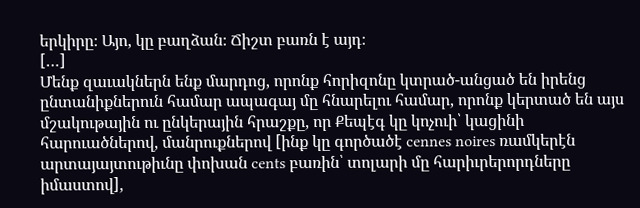երկիրը։ Այո, կը բաղձան։ Ճիշտ բառն է այդ։
[…]
Մենք զաւակներն ենք մարդոց, որոնք հորիզոնը կտրած-անցած են իրենց ընտանիքներուն համար ապագայ մը հնարելու համար, որոնք կերտած են այս մշակութային ու ընկերային հրաշքը, որ Քեպէգ կը կոչուի՝ կացինի հարուածներով, մանրուքներով [ինք կը գործածէ cennes noires ռամկերէն արտայայտութիւնը փոխան cents բառին՝ տոլարի մը հարիւրերորդները իմաստով],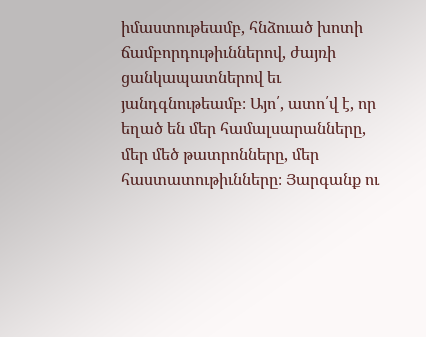իմաստութեամբ, հնձուած խոտի ճամբորդութիւններով, ժայռի ցանկապատներով եւ յանդգնութեամբ։ Այո՛, ատո՛վ է, որ եղած են մեր համալսարանները, մեր մեծ թատրոնները, մեր հաստատութիւնները։ Յարգանք ու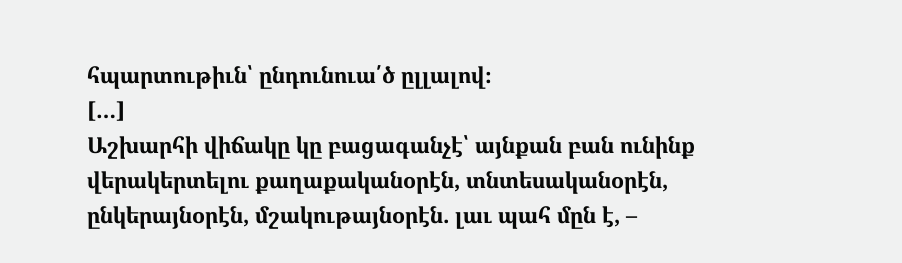հպարտութիւն՝ ընդունուա՛ծ ըլլալով։
[…]
Աշխարհի վիճակը կը բացագանչէ՝ այնքան բան ունինք վերակերտելու քաղաքականօրէն, տնտեսականօրէն, ընկերայնօրէն, մշակութայնօրէն. լաւ պահ մըն է, –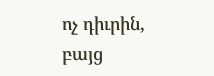ոչ դիւրին, բայց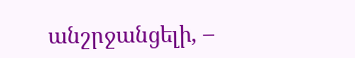անշրջանցելի, –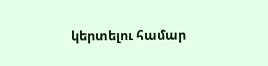կերտելու համար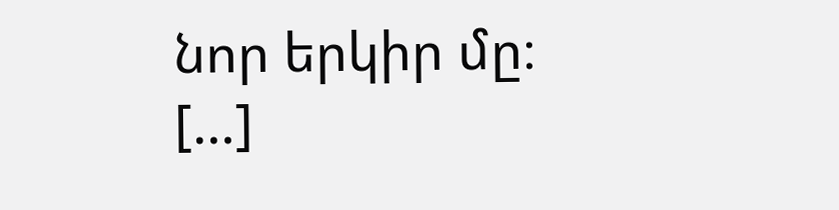նոր երկիր մը։
[…]